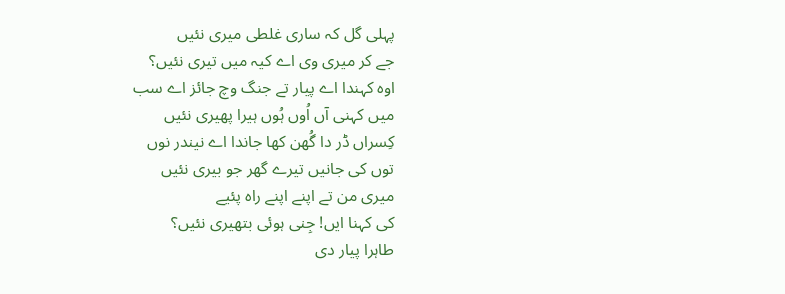پہلی گل کہ ساری غلطی میری نئیں
جے کر میری وی اے کیہ میں تیری نئیں؟
اوہ کہندا اے پیار تے جنگ وچ جائز اے سب
میں کہنی آں اُوں ہُوں ہیرا پھیری نئیں
کِسراں ڈر دا گُھن کھا جاندا اے نیندر نوں
توں کی جانیں تیرے گھر جو بیری نئیں
میری من تے اپنے اپنے راہ پئیے
کی کہنا ایں! جِنی ہوئی بتھیری نئیں؟
طاہرا پیار دی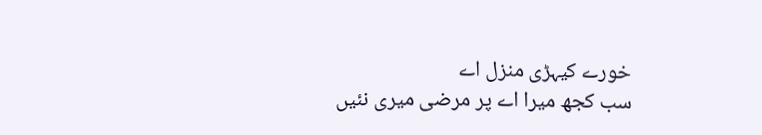خورے کیہڑی منزل اے
سب کجھ میرا اے پر مرضی میری نئیں